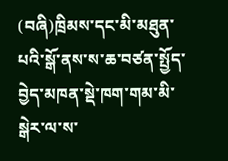(བཞི)ཁྲིམས་དང་མི་མཐུན་པའི་སྒོ་ནས་ས་ཆ་བཙན་སྤྱོད་བྱེད་མཁན་སྡེ་ཁག་གམ་མི་སྒེར་ལ་ས་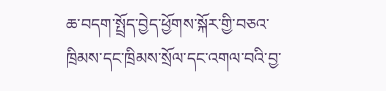ཆ་བདག་སྤྲོད་བྱེད་ཕྱོགས་སྐོར་གྱི་བཅའ་ཁྲིམས་དང་ཁྲིམས་སྲོལ་དང་འགལ་བའི་བྱ་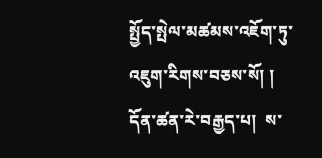སྤྱོད་སྤེལ་མཚམས་འཇོག་ཏུ་འཇུག་རིགས་བཅས་སོ། །
དོན་ཚན་རེ་བརྒྱད་པ།  ས་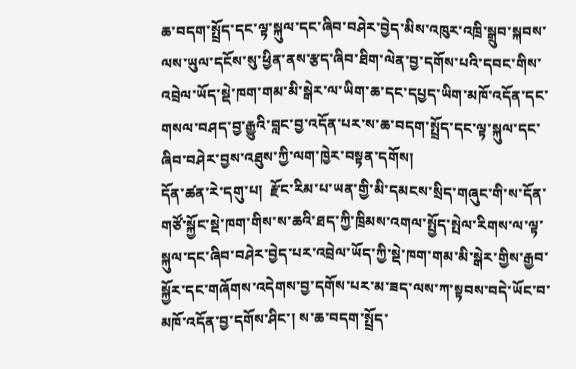ཆ་བདག་སྤྲོད་དང་ལྟ་སྐུལ་དང་ཞིབ་བཤེར་བྱེད་མིས་འཁུར་འཁྲི་སྒྲུབ་སྐབས་ལས་ཡུལ་དངོས་སུ་ཕྱིན་ནས་རྩད་ཞིབ་ཐིག་ལེན་བྱ་དགོས་པའི་དབང་གིས་འབྲེལ་ཡོད་སྡེ་ཁག་གམ་མི་སྒེར་ལ་ཡིག་ཆ་དང་དཔྱད་ཡིག་མཁོ་འདོན་དང་གསལ་བཤད་བྱ་རྒྱུའི་བླང་བྱ་འདོན་པར་ས་ཆ་བདག་སྤྲོད་དང་ལྟ་སྐུལ་དང་ཞིབ་བཤེར་བྱས་འཐུས་ཀྱི་ལག་ཁྱེར་བསྟན་དགོས།
དོན་ཚན་རེ་དགུ་པ།  རྫོང་རིམ་པ་ཡན་གྱི་མི་དམངས་སྲིད་གཞུང་གི་ས་དོན་གཙོ་སྐྱོང་སྡེ་ཁག་གིས་ས་ཆའི་ཐད་ཀྱི་ཁྲིམས་འགལ་སྤྱོད་སྤེལ་རིགས་ལ་ལྟ་སྐུལ་དང་ཞིབ་བཤེར་བྱེད་པར་འབྲེལ་ཡོད་ཀྱི་སྡེ་ཁག་གམ་མི་སྒེར་གྱིས་རྒྱབ་སྐྱོར་དང་གཞོགས་འདེགས་བྱ་དགོས་པར་མ་ཟད་ལས་ཀ་སྟབས་བདེ་ཡོང་བ་མཁོ་འདོན་བྱ་དགོས་ཤིང་། ས་ཆ་བདག་སྤྲོད་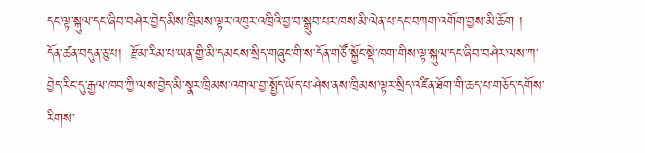དང་ལྟ་སྐུལ་དང་ཞིབ་བཤེར་བྱེད་མིས་ཁྲིམས་ལྟར་འཁུར་འཁྲིའི་བྱ་བ་སྒྲུབ་པར་ཁས་མི་ལེན་པ་དང་བཀག་འགོག་བྱས་མི་ཆོག །
དོན་ཚན་བདུན་ཅུ་པ།  རྫོམ་རིམ་པ་ཡན་གྱི་མི་དམངས་སྲིད་གཞུང་གི་ས་དོན་གཙོ་སྐྱོང་སྡེ་ཁག་གིས་ལྟ་སྐུལ་དང་ཞིབ་བཤེར་ལས་ཀ་བྱེད་རིང་དུ་རྒྱལ་ཁབ་ཀྱི་ལས་བྱེད་མི་སྣར་ཁྲིམས་འགལ་བྱ་སྤྱོད་ཡོད་པ་ཤེས་ནས་ཁྲིམས་ལྟར་སྲིད་འཛིན་ཐོག་གི་ཆད་པ་གཅོད་དགོས་རིགས་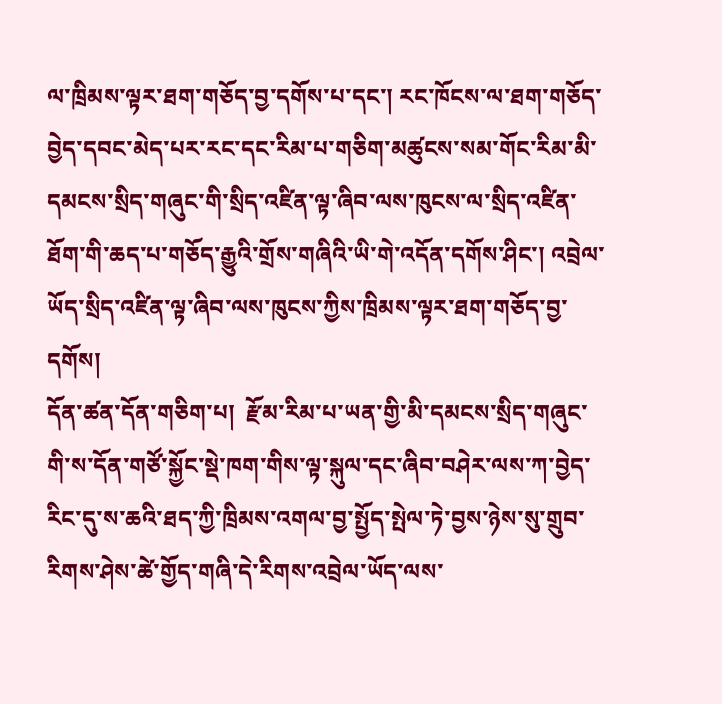ལ་ཁྲིམས་ལྟར་ཐག་གཅོད་བྱ་དགོས་པ་དང་། རང་ཁོངས་ལ་ཐག་གཅོད་བྱེད་དབང་མེད་པར་རང་དང་རིམ་པ་གཅིག་མཚུངས་སམ་གོང་རིམ་མི་དམངས་སྲིད་གཞུང་གི་སྲིད་འཛིན་ལྟ་ཞིབ་ལས་ཁུངས་ལ་སྲིད་འཛིན་ཐོག་གི་ཆད་པ་གཅོད་རྒྱུའི་གྲོས་གཞིའི་ཡི་གེ་འདོན་དགོས་ཤིང་། འབྲེལ་ཡོད་སྲིད་འཛིན་ལྟ་ཞིབ་ལས་ཁུངས་ཀྱིས་ཁྲིམས་ལྟར་ཐག་གཅོད་བྱ་དགོས།
དོན་ཚན་དོན་གཅིག་པ།  རྫོམ་རིམ་པ་ཡན་གྱི་མི་དམངས་སྲིད་གཞུང་གི་ས་དོན་གཙོ་སྐྱོང་སྡེ་ཁག་གིས་ལྟ་སྐུལ་དང་ཞིབ་བཤེར་ལས་ཀ་བྱེད་རིང་དུ་ས་ཆའི་ཐད་ཀྱི་ཁྲིམས་འགལ་བྱ་སྤྱོད་སྤེལ་ཏེ་བྱས་ཉེས་སུ་གྲུབ་རིགས་ཤེས་ཚེ་གྱོད་གཞི་དེ་རིགས་འབྲེལ་ཡོད་ལས་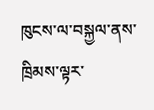ཁུངས་ལ་བསྐྱལ་ནས་ཁྲིམས་ལྟར་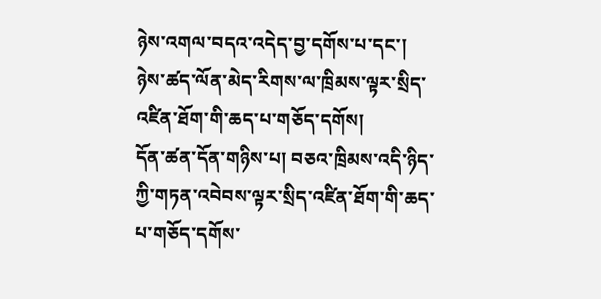ཉེས་འགལ་བདའ་འདེད་བྱ་དགོས་པ་དང་། ཉེས་ཚད་ལོན་མེད་རིགས་ལ་ཁྲིམས་ལྟར་སྲིད་འཛིན་ཐོག་གི་ཆད་པ་གཅོད་དགོས།
དོན་ཚན་དོན་གཉིས་པ། བཅའ་ཁྲིམས་འདི་ཉིད་ཀྱི་གཏན་འབེབས་ལྟར་སྲིད་འཛིན་ཐོག་གི་ཆད་པ་གཅོད་དགོས་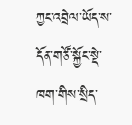ཀྱང་འབྲེལ་ཡོད་ས་དོན་གཙོ་སྐྱོང་སྡེ་ཁག་གིས་སྲིད་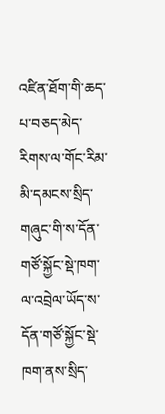འཛིན་ཐོག་གི་ཆད་པ་བཅད་མེད་རིགས་ལ་གོང་རིམ་མི་དམངས་སྲིད་གཞུང་གི་ས་དོན་གཙོ་སྐྱོང་སྡེ་ཁག་ལ་འབྲེལ་ཡོད་ས་དོན་གཙོ་སྐྱོང་སྡེ་ཁག་ནས་སྲིད་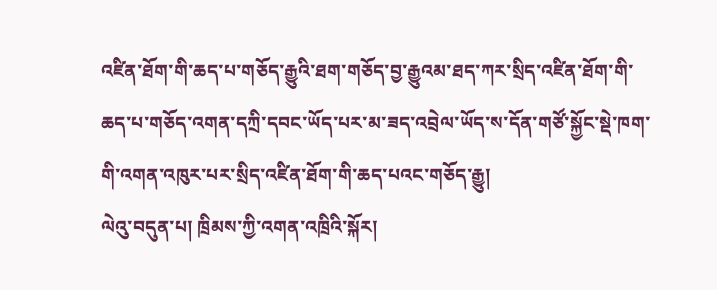འཛིན་ཐོག་གི་ཆད་པ་གཅོད་རྒྱུའི་ཐག་གཅོད་བྱ་རྒྱུའམ་ཐད་ཀར་སྲིད་འཛིན་ཐོག་གི་ཆད་པ་གཅོད་འགན་དཀྲི་དབང་ཡོད་པར་མ་ཟད་འབྲེལ་ཡོད་ས་དོན་གཙོ་སྐྱོང་སྡེ་ཁག་གི་འགན་འཁུར་པར་སྲིད་འཛིན་ཐོག་གི་ཆད་པའང་གཅོད་རྒྱུ།
ལེའུ་བདུན་པ། ཁྲིམས་ཀྱི་འགན་འཁྲིའི་སྐོར།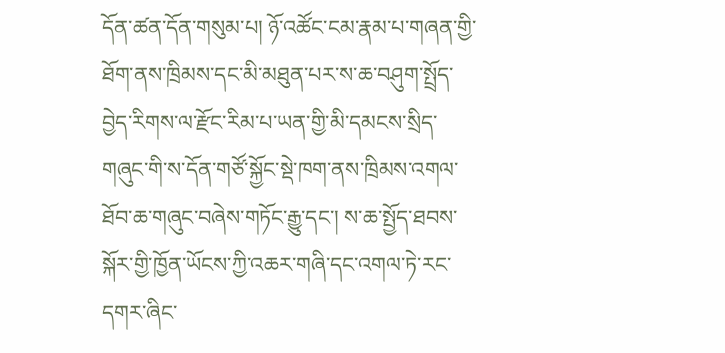དོན་ཚན་དོན་གསུམ་པ། ཉོ་འཚོང་ངམ་རྣམ་པ་གཞན་གྱི་ཐོག་ནས་ཁྲིམས་དང་མི་མཐུན་པར་ས་ཆ་བཤུག་སྤྲོད་བྱེད་རིགས་ལ་རྫོང་རིམ་པ་ཡན་གྱི་མི་དམངས་སྲིད་གཞུང་གི་ས་དོན་གཙོ་སྐྱོང་སྡེ་ཁག་ནས་ཁྲིམས་འགལ་ཐོབ་ཆ་གཞུང་བཞེས་གཏོང་རྒྱུ་དང་། ས་ཆ་སྤྱོད་ཐབས་སྐོར་གྱི་ཁྱོན་ཡོངས་ཀྱི་འཆར་གཞི་དང་འགལ་ཏེ་རང་དགར་ཞིང་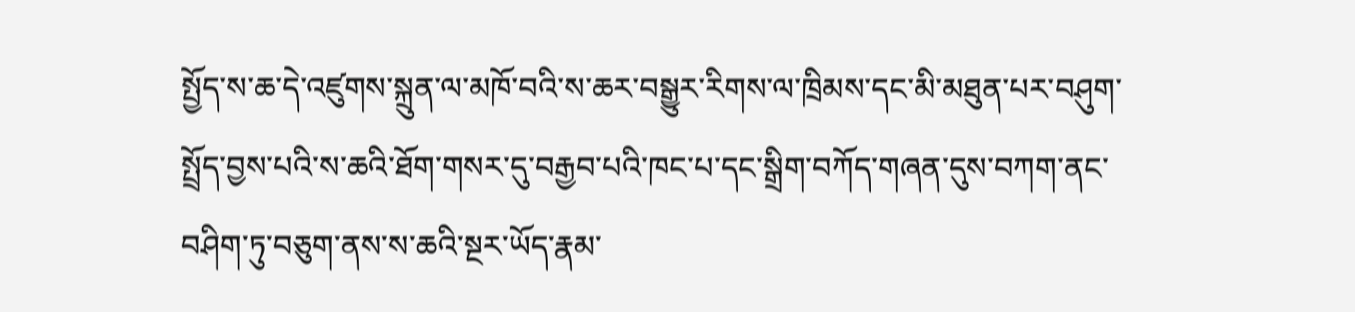སྤྱོད་ས་ཆ་དེ་འཛུགས་སྐྲུན་ལ་མཁོ་བའི་ས་ཆར་བསྒྱུར་རིགས་ལ་ཁྲིམས་དང་མི་མཐུན་པར་བཤུག་སྤྲོད་བྱས་པའི་ས་ཆའི་ཐོག་གསར་དུ་བརྒྱབ་པའི་ཁང་པ་དང་སྒྲིག་བཀོད་གཞན་དུས་བཀག་ནང་བཤིག་ཏུ་བཅུག་ནས་ས་ཆའི་སྔར་ཡོད་རྣམ་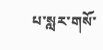པ་སླར་གསོ་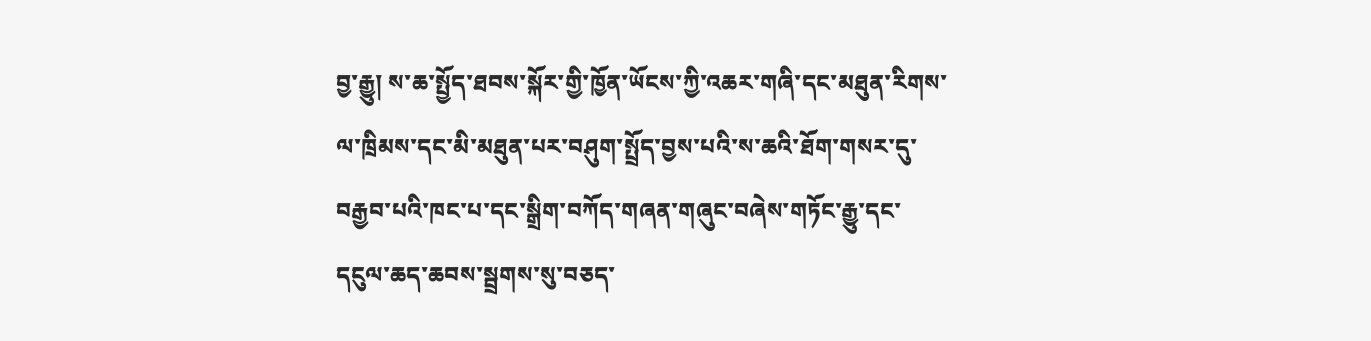བྱ་རྒྱུ། ས་ཆ་སྤྱོད་ཐབས་སྐོར་གྱི་ཁྱོན་ཡོངས་ཀྱི་འཆར་གཞི་དང་མཐུན་རིགས་ལ་ཁྲིམས་དང་མི་མཐུན་པར་བཤུག་སྤྲོད་བྱས་པའི་ས་ཆའི་ཐོག་གསར་དུ་བརྒྱབ་པའི་ཁང་པ་དང་སྒྲིག་བཀོད་གཞན་གཞུང་བཞེས་གཏོང་རྒྱུ་དང་དངུལ་ཆད་ཆབས་སྦྲགས་སུ་བཅད་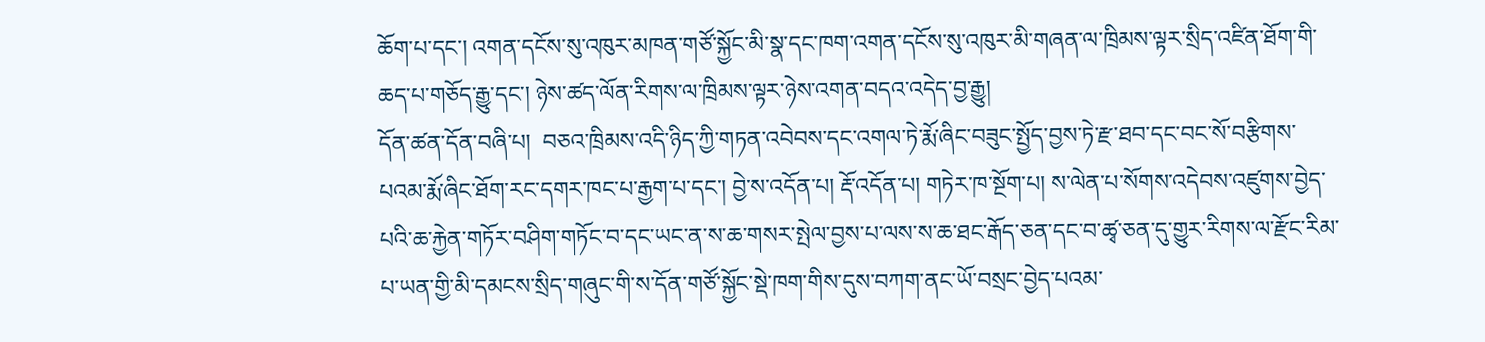ཆོག་པ་དང་། འགན་དངོས་སུ་འཁུར་མཁན་གཙོ་སྐྱོང་མི་སྣ་དང་ཁག་འགན་དངོས་སུ་འཁུར་མི་གཞན་ལ་ཁྲིམས་ལྟར་སྲིད་འཛིན་ཐོག་གི་ཆད་པ་གཅོད་རྒྱུ་དང་། ཉེས་ཚད་ལོན་རིགས་ལ་ཁྲིམས་ལྟར་ཉེས་འགན་བདའ་འདེད་བྱ་རྒྱུ།
དོན་ཚན་དོན་བཞི་པ།  བཅའ་ཁྲིམས་འདི་ཉིད་ཀྱི་གཏན་འབེབས་དང་འགལ་ཏེ་རྨོ་ཞིང་བཟུང་སྤྱོད་བྱས་ཏེ་རྫ་ཐབ་དང་བང་སོ་བརྩིགས་པའམ་རྨོ་ཞིང་ཐོག་རང་དགར་ཁང་པ་རྒྱག་པ་དང་། བྱེ་ས་འདོན་པ། རྡོ་འདོན་པ། གཏེར་ཁ་སྔོག་པ། ས་ལེན་པ་སོགས་འདེབས་འཛུགས་བྱེད་པའི་ཆ་རྐྱེན་གཏོར་བཤིག་གཏོང་བ་དང་ཡང་ན་ས་ཆ་གསར་སྤེལ་བྱས་པ་ལས་ས་ཆ་ཐང་རྒོད་ཅན་དང་བ་ཚྭ་ཅན་དུ་གྱུར་རིགས་ལ་རྫོང་རིམ་པ་ཡན་གྱི་མི་དམངས་སྲིད་གཞུང་གི་ས་དོན་གཙོ་སྐྱོང་སྡེ་ཁག་གིས་དུས་བཀག་ནང་ཡོ་བསྲང་བྱེད་པའམ་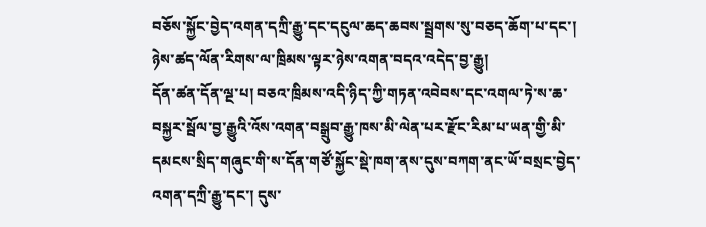བཅོས་སྐྱོང་བྱེད་འགན་དཀྲི་རྒྱུ་དང་དངུལ་ཆད་ཆབས་སྦྲགས་སུ་བཅད་ཆོག་པ་དང་། ཉེས་ཚད་ལོན་རིགས་ལ་ཁྲིམས་ལྟར་ཉེས་འགན་བདའ་འདེད་བྱ་རྒྱུ།
དོན་ཚན་དོན་ལྔ་པ། བཅའ་ཁྲིམས་འདི་ཉིད་ཀྱི་གཏན་འབེབས་དང་འགལ་ཏེ་ས་ཆ་བསྐྱར་སྦོལ་བྱ་རྒྱུའི་འོས་འགན་བསྒྲུབ་རྒྱུ་ཁས་མི་ལེན་པར་རྫོང་རིམ་པ་ཡན་གྱི་མི་དམངས་སྲིད་གཞུང་གི་ས་དོན་གཙོ་སྐྱོང་སྡེ་ཁག་ནས་དུས་བཀག་ནང་ཡོ་བསྲང་བྱེད་འགན་དཀྲི་རྒྱུ་དང་། དུས་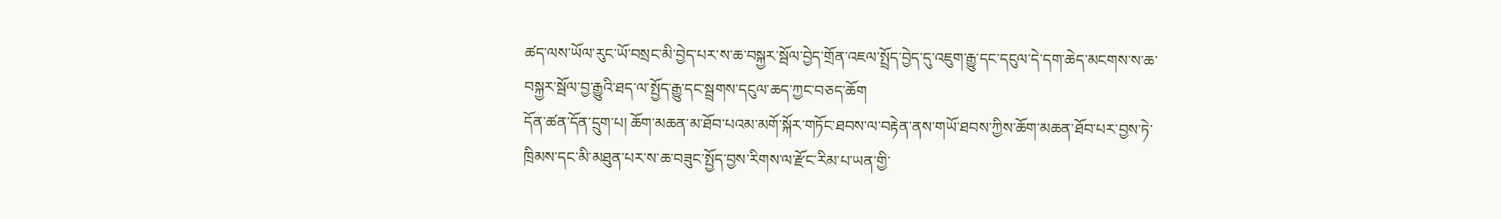ཚད་ལས་ཡོལ་རུང་ཡོ་བསྲང་མི་བྱེད་པར་ས་ཆ་བསྐྱར་སྦོལ་བྱེད་གྲོན་འཇལ་སྤྲོད་བྱེད་དུ་འཇུག་རྒྱུ་དང་དངུལ་དེ་དག་ཆེད་མངགས་ས་ཆ་བསྐྱར་སྦོལ་བྱ་རྒྱུའི་ཐད་ལ་སྤྱོད་རྒྱུ་དང་སྦྲགས་དངུལ་ཆད་ཀྱང་བཅད་ཆོག
དོན་ཚན་དོན་དྲུག་པ། ཆོག་མཆན་མ་ཐོབ་པའམ་མགོ་སྐོར་གཏོང་ཐབས་ལ་བརྟེན་ནས་གཡོ་ཐབས་ཀྱིས་ཆོག་མཆན་ཐོབ་པར་བྱས་ཏེ་ཁྲིམས་དང་མི་མཐུན་པར་ས་ཆ་བཟུང་སྤྱོད་བྱས་རིགས་ལ་རྫོང་རིམ་པ་ཡན་གྱི་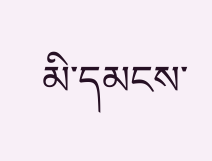མི་དམངས་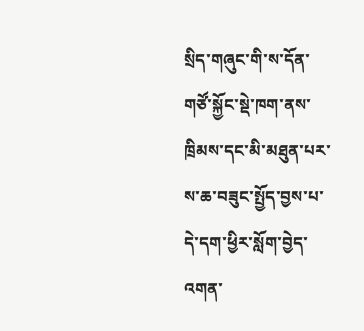སྲིད་གཞུང་གི་ས་དོན་གཙོ་སྐྱོང་སྡེ་ཁག་ནས་ཁྲིམས་དང་མི་མཐུན་པར་ས་ཆ་བཟུང་སྤྱོད་བྱས་པ་དེ་དག་ཕྱིར་སློག་བྱེད་འགན་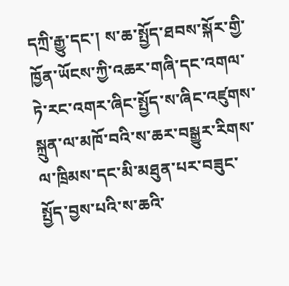དཀྲི་རྒྱུ་དང་། ས་ཆ་སྤྱོད་ཐབས་སྐོར་གྱི་ཁྱོན་ཡོངས་ཀྱི་འཆར་གཞི་དང་འགལ་ཏེ་རང་འགར་ཞིང་སྤྱོད་ས་ཞིང་འཛུགས་སྐྲུན་ལ་མཁོ་བའི་ས་ཆར་བསྒྱུར་རིགས་ལ་ཁྲིམས་དང་མི་མཐུན་པར་བཟུང་སྤྱོད་བྱས་པའི་ས་ཆའི་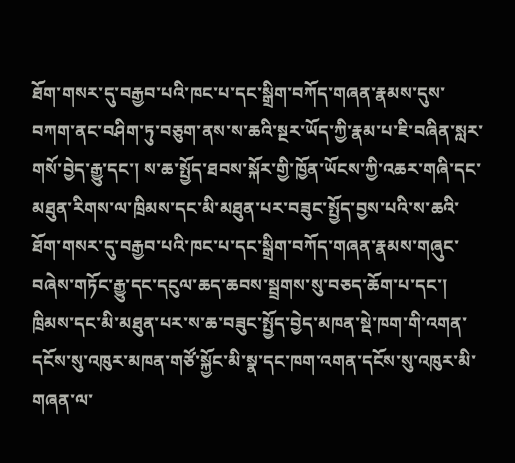ཐོག་གསར་དུ་བརྒྱབ་པའི་ཁང་པ་དང་སྒྲིག་བཀོད་གཞན་རྣམས་དུས་བཀག་ནང་བཤིག་ཏུ་བཅུག་ནས་ས་ཆའི་སྔར་ཡོད་ཀྱི་རྣམ་པ་ཇི་བཞིན་སླར་གསོ་བྱེད་རྒྱུ་དང་། ས་ཆ་སྤྱོད་ཐབས་སྐོར་གྱི་ཁྱོན་ཡོངས་ཀྱི་འཆར་གཞི་དང་མཐུན་རིགས་ལ་ཁྲིམས་དང་མི་མཐུན་པར་བཟུང་སྤྱོད་བྱས་པའི་ས་ཆའི་ཐོག་གསར་དུ་བརྒྱབ་པའི་ཁང་པ་དང་སྒྲིག་བཀོད་གཞན་རྣམས་གཞུང་བཞེས་གཏོང་རྒྱུ་དང་དངུལ་ཆད་ཆབས་སྦྲགས་སུ་བཅད་ཆོག་པ་དང་། ཁྲིམས་དང་མི་མཐུན་པར་ས་ཆ་བཟུང་སྤྱོད་བྱེད་མཁན་སྡེ་ཁག་གི་འགན་དངོས་སུ་འཁུར་མཁན་གཙོ་སྐྱོང་མི་སྣ་དང་ཁག་འགན་དངོས་སུ་འཁུར་མི་གཞན་ལ་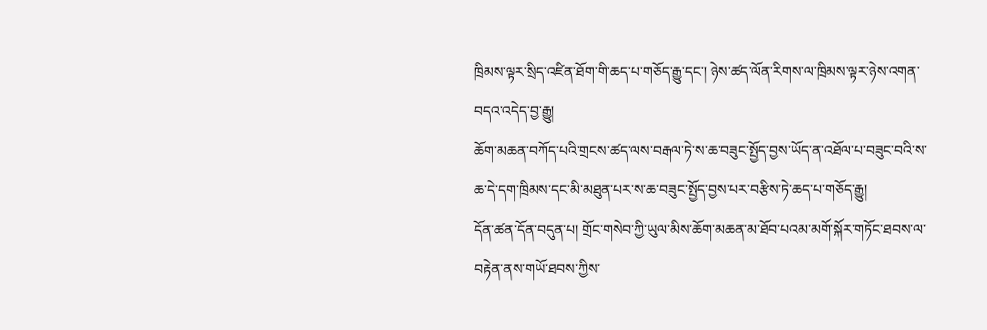ཁྲིམས་ལྟར་སྲིད་འཛིན་ཐོག་གི་ཆད་པ་གཅོད་རྒྱུ་དང་། ཉེས་ཚད་ལོན་རིགས་ལ་ཁྲིམས་ལྟར་ཉེས་འགན་བདའ་འདེད་བྱ་རྒྱུ།
ཆོག་མཆན་བཀོད་པའི་གྲངས་ཚད་ལས་བརྒལ་ཏེ་ས་ཆ་བཟུང་སྤྱོད་བྱས་ཡོད་ན་འཐོལ་པ་བཟུང་བའི་ས་ཆ་དེ་དག་ཁྲིམས་དང་མི་མཐུན་པར་ས་ཆ་བཟུང་སྤྱོད་བྱས་པར་བརྩིས་ཏེ་ཆད་པ་གཅོད་རྒྱུ།
དོན་ཚན་དོན་བདུན་པ། གྲོང་གསེབ་ཀྱི་ཡུལ་མིས་ཆོག་མཆན་མ་ཐོབ་པའམ་མགོ་སྐོར་གཏོང་ཐབས་ལ་བརྟེན་ནས་གཡོ་ཐབས་ཀྱིས་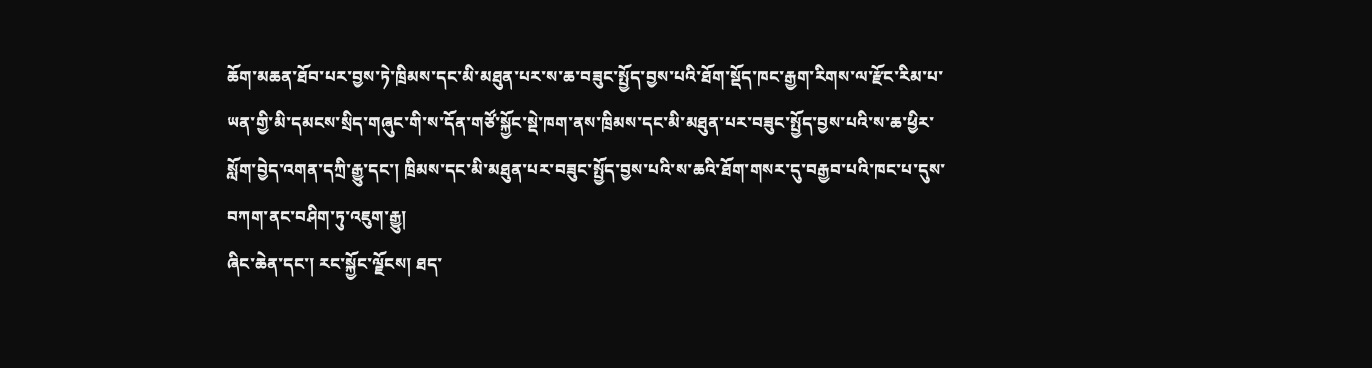ཆོག་མཆན་ཐོབ་པར་བྱས་ཏེ་ཁྲིམས་དང་མི་མཐུན་པར་ས་ཆ་བཟུང་སྤྱོད་བྱས་པའི་ཐོག་སྡོད་ཁང་རྒྱག་རིགས་ལ་རྫོང་རིམ་པ་ཡན་གྱི་མི་དམངས་སྲིད་གཞུང་གི་ས་དོན་གཙོ་སྐྱོང་སྡེ་ཁག་ནས་ཁྲིམས་དང་མི་མཐུན་པར་བཟུང་སྤྱོད་བྱས་པའི་ས་ཆ་ཕྱིར་སློག་བྱེད་འགན་དཀྲི་རྒྱུ་དང་། ཁྲིམས་དང་མི་མཐུན་པར་བཟུང་སྤྱོད་བྱས་པའི་ས་ཆའི་ཐོག་གསར་དུ་བརྒྱབ་པའི་ཁང་པ་དུས་བཀག་ནང་བཤིག་ཏུ་འཇུག་རྒྱུ།
ཞིང་ཆེན་དང་། རང་སྐྱོང་ལྗོངས། ཐད་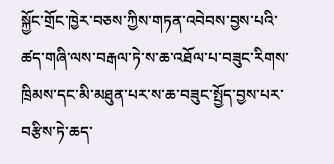སྐྱོང་གྲོང་ཁྱེར་བཅས་ཀྱིས་གཏན་འབེབས་བྱས་པའི་ཚད་གཞི་ལས་བརྒལ་ཏེ་ས་ཆ་འཐོལ་པ་བཟུང་རིགས་ཁྲིམས་དང་མི་མཐུན་པར་ས་ཆ་བཟུང་སྤྱོད་བྱས་པར་བརྩིས་ཏེ་ཆད་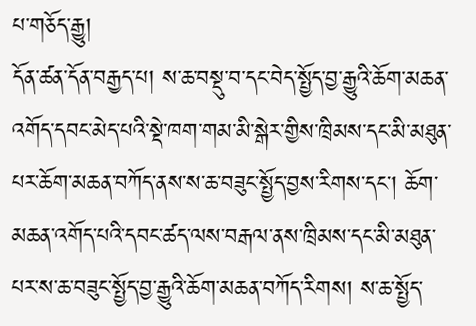པ་གཅོད་རྒྱུ།
དོན་ཚན་དོན་བརྒྱད་པ། ས་ཆ་བསྡུ་བ་དང་བེད་སྤྱོད་བྱ་རྒྱུའི་ཆོག་མཆན་འགོད་དབང་མེད་པའི་སྡེ་ཁག་གམ་མི་སྒེར་གྱིས་ཁྲིམས་དང་མི་མཐུན་པར་ཆོག་མཆན་བཀོད་ནས་ས་ཆ་བཟུང་སྤྱོད་བྱས་རིགས་དང་། ཆོག་མཆན་འགོད་པའི་དབང་ཚད་ལས་བརྒལ་ནས་ཁྲིམས་དང་མི་མཐུན་པར་ས་ཆ་བཟུང་སྤྱོད་བྱ་རྒྱུའི་ཆོག་མཆན་བཀོད་རིགས། ས་ཆ་སྤྱོད་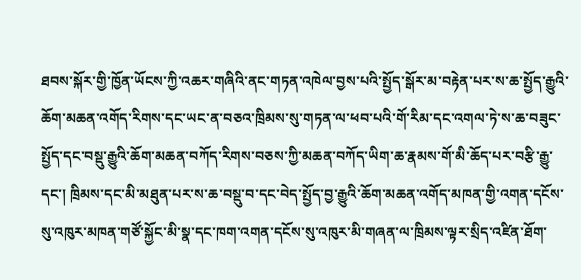ཐབས་སྐོར་གྱི་ཁྱོན་ཡོངས་ཀྱི་འཆར་གཞིའི་ནང་གཏན་འཁེལ་བྱས་པའི་སྤྱོད་སྒོར་མ་བརྟེན་པར་ས་ཆ་སྤྱོད་རྒྱུའི་ཆོག་མཆན་འགོད་རིགས་དང་ཡང་ན་བཅའ་ཁྲིམས་སུ་གཏན་ལ་ཕབ་པའི་གོ་རིམ་དང་འགལ་ཏེ་ས་ཆ་བཟུང་སྤྱོད་དང་བསྡུ་རྒྱུའི་ཆོག་མཆན་བཀོད་རིགས་བཅས་ཀྱི་མཆན་བཀོད་ཡིག་ཆ་རྣམས་གོ་མི་ཆོད་པར་བརྩི་རྒྱུ་དང་། ཁྲིམས་དང་མི་མཐུན་པར་ས་ཆ་བསྡུ་བ་དང་བེད་སྤྱོད་བྱ་རྒྱུའི་ཆོག་མཆན་འགོད་མཁན་གྱི་འགན་དངོས་སུ་འཁུར་མཁན་གཙོ་སྐྱོང་མི་སྣ་དང་ཁག་འགན་དངོས་སུ་འཁུར་མི་གཞན་ལ་ཁྲིམས་ལྟར་སྲིད་འཛིན་ཐོག་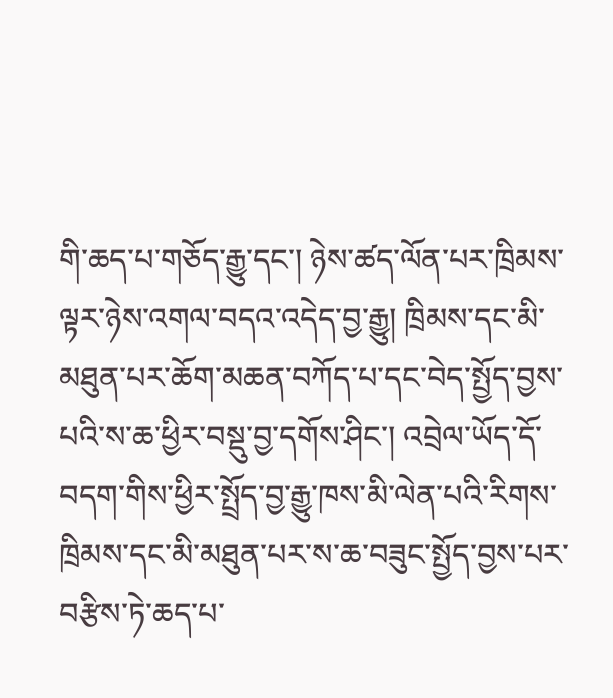གི་ཆད་པ་གཅོད་རྒྱུ་དང་། ཉེས་ཚད་ལོན་པར་ཁྲིམས་ལྟར་ཉེས་འགལ་བདའ་འདེད་བྱ་རྒྱུ། ཁྲིམས་དང་མི་མཐུན་པར་ཆོག་མཆན་བཀོད་པ་དང་བེད་སྤྱོད་བྱས་པའི་ས་ཆ་ཕྱིར་བསྡུ་བྱ་དགོས་ཤིང་། འབྲེལ་ཡོད་དོ་བདག་གིས་ཕྱིར་སྤྲོད་བྱ་རྒྱུ་ཁས་མི་ལེན་པའི་རིགས་ཁྲིམས་དང་མི་མཐུན་པར་ས་ཆ་བཟུང་སྤྱོད་བྱས་པར་བརྩིས་ཏེ་ཆད་པ་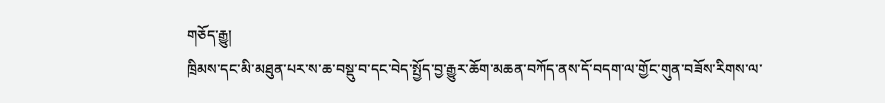གཅོད་རྒྱུ།
ཁྲིམས་དང་མི་མཐུན་པར་ས་ཆ་བསྡུ་བ་དང་བེད་སྤྱོད་བྱ་རྒྱུར་ཆོག་མཆན་བཀོད་ནས་དོ་བདག་ལ་གྱོང་གུན་བཟོས་རིགས་ལ་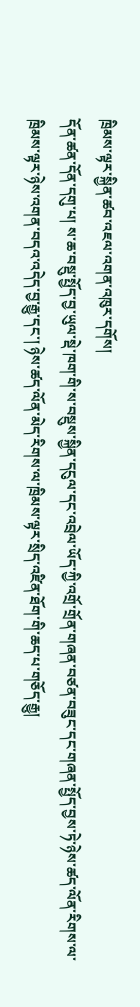ཁྲིམས་ལྟར་སྐྱིན་ཚབ་འཇལ་འགན་འཁུར་དགོས།
དོན་ཚན་དོན་དགུ་པ། ས་ཆ་བསྡུ་སྤྱོད་བྱ་ཡུལ་སྡེ་ཁག་གི་ས་བསྡུས་སྐྱིན་དངུལ་དང་འབྲེལ་ཡོད་ཀྱི་འགྲོ་གྲོན་གཞན་བཙན་བཟུང་དང་གཞན་སྤྱོད་བྱས་ཏེ་ཉེས་ཚད་ལོན་རིགས་ལ་ཁྲིམས་ལྟར་ཉེས་འགན་བདའ་འདེད་བྱ་རྒྱུ་དང་། ཉེས་ཚད་ལོན་མེད་རིགས་ལ་ཁྲིམས་ལྟར་སྲིད་འཛིན་ཐོག་གི་ཆད་པ་གཅོད་རྒྱུ།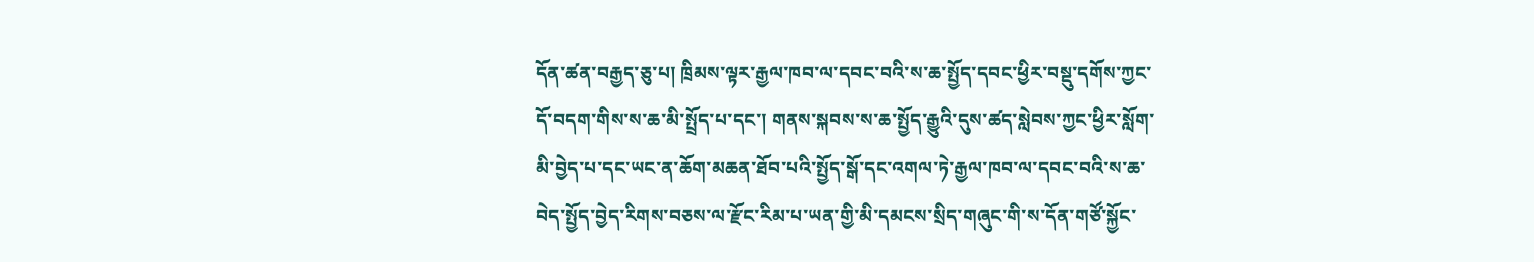དོན་ཚན་བརྒྱད་ཅུ་པ། ཁྲིམས་ལྟར་རྒྱལ་ཁབ་ལ་དབང་བའི་ས་ཆ་སྤྱོད་དབང་ཕྱིར་བསྡུ་དགོས་ཀྱང་དོ་བདག་གིས་ས་ཆ་མི་སྤྲོད་པ་དང་། གནས་སྐབས་ས་ཆ་སྤྱོད་རྒྱུའི་དུས་ཚད་སླེབས་ཀྱང་ཕྱིར་སློག་མི་བྱེད་པ་དང་ཡང་ན་ཆོག་མཆན་ཐོབ་པའི་སྤྱོད་སྒོ་དང་འགལ་ཏེ་རྒྱལ་ཁབ་ལ་དབང་བའི་ས་ཆ་བེད་སྤྱོད་བྱེད་རིགས་བཅས་ལ་རྫོང་རིམ་པ་ཡན་གྱི་མི་དམངས་སྲིད་གཞུང་གི་ས་དོན་གཙོ་སྐྱོང་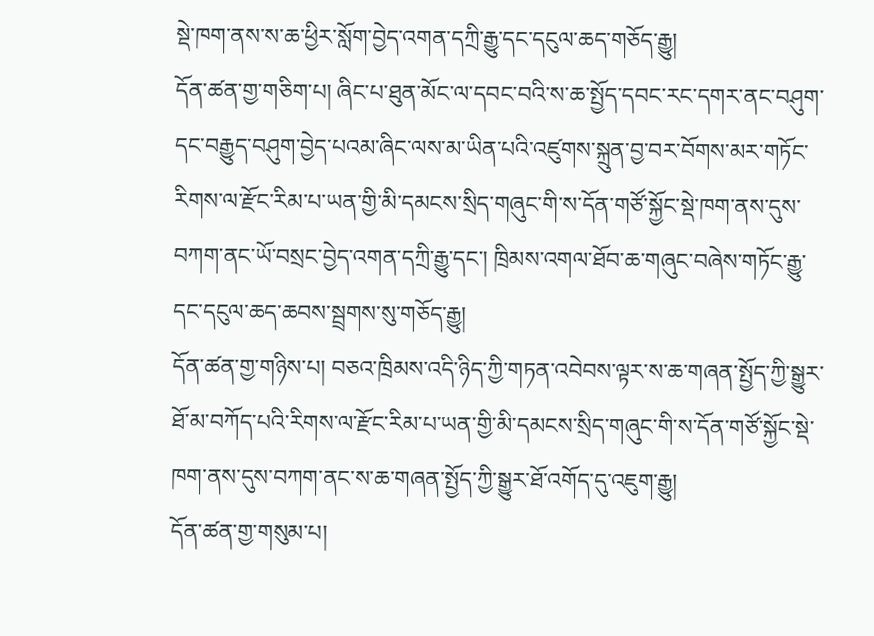སྡེ་ཁག་ནས་ས་ཆ་ཕྱིར་སློག་བྱེད་འགན་དཀྲི་རྒྱུ་དང་དངུལ་ཆད་གཅོད་རྒྱུ།
དོན་ཚན་གྱ་གཅིག་པ། ཞིང་པ་ཐུན་མོང་ལ་དབང་བའི་ས་ཆ་སྤྱོད་དབང་རང་དགར་ནང་བཤུག་དང་བརྒྱུད་བཤུག་བྱེད་པའམ་ཞིང་ལས་མ་ཡིན་པའི་འཛུགས་སྐྲུན་བྱ་བར་བོགས་མར་གཏོང་རིགས་ལ་རྫོང་རིམ་པ་ཡན་གྱི་མི་དམངས་སྲིད་གཞུང་གི་ས་དོན་གཙོ་སྐྱོང་སྡེ་ཁག་ནས་དུས་བཀག་ནང་ཡོ་བསྲང་བྱེད་འགན་དཀྲི་རྒྱུ་དང་། ཁྲིམས་འགལ་ཐོབ་ཆ་གཞུང་བཞེས་གཏོང་རྒྱུ་དང་དངུལ་ཆད་ཆབས་སྦྲགས་སུ་གཅོད་རྒྱུ།
དོན་ཚན་གྱ་གཉིས་པ། བཅའ་ཁྲིམས་འདི་ཉིད་ཀྱི་གཏན་འབེབས་ལྟར་ས་ཆ་གཞན་སྤྱོད་ཀྱི་སྒྱུར་ཐོ་མ་བཀོད་པའི་རིགས་ལ་རྫོང་རིམ་པ་ཡན་གྱི་མི་དམངས་སྲིད་གཞུང་གི་ས་དོན་གཙོ་སྐྱོང་སྡེ་ཁག་ནས་དུས་བཀག་ནང་ས་ཆ་གཞན་སྤྱོད་ཀྱི་སྒྱུར་ཐོ་འགོད་དུ་འཇུག་རྒྱུ།
དོན་ཚན་གྱ་གསུམ་པ།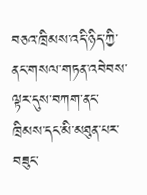བཅའ་ཁྲིམས་འདི་ཉིད་ཀྱི་ནང་གསལ་གཏན་འབེབས་ལྟར་དུས་བཀག་ནང་ཁྲིམས་དང་མི་མཐུན་པར་བཟུང་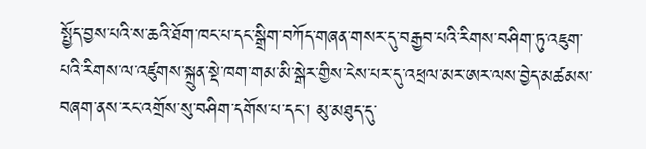སྤྱོད་བྱས་པའི་ས་ཆའི་ཐོག་ཁང་པ་དང་སྒྲིག་བཀོད་གཞན་གསར་དུ་བརྒྱབ་པའི་རིགས་བཤིག་ཏུ་འཇུག་པའི་རིགས་ལ་འཛུགས་སྐྲུན་སྡེ་ཁག་གམ་མི་སྒེར་གྱིས་ངེས་པར་དུ་འཕྲལ་མར་ཨར་ལས་བྱེད་མཚམས་བཞག་ནས་རང་འགྲོས་སུ་བཤིག་དགོས་པ་དང་། མུ་མཐུད་དུ་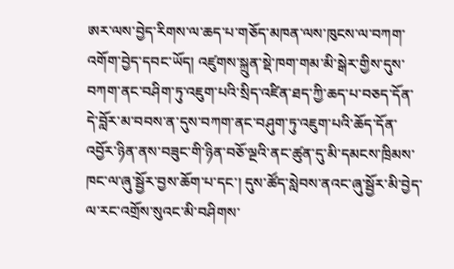ཨར་ལས་བྱེད་རིགས་ལ་ཆད་པ་གཅོད་མཁན་ལས་ཁུངས་ལ་བཀག་འགོག་བྱེད་དབང་ཡོད། འཛུགས་སྐྲུན་སྡེ་ཁག་གམ་མི་སྒེར་གྱིས་དུས་བཀག་ནང་བཤིག་ཏུ་འཇུག་པའི་སྲིད་འཛིན་ཐད་ཀྱི་ཆད་པ་བཅད་དོན་དེ་བློར་མ་བབས་ན་དུས་བཀག་ནང་བཤུག་ཏུ་འཇུག་པའི་ཆོད་དོན་འབྱོར་ཉིན་ནས་བཟུང་གི་ཉིན་བཅོ་ལྔའི་ནང་ཚུན་དུ་མི་དམངས་ཁྲིམས་ཁང་ལ་ཞུ་སྦྱོར་བྱས་ཆོག་པ་དང་། དུས་ཚོད་སླེབས་ནའང་ཞུ་སྦྱོར་མི་བྱེད་ལ་རང་འགྲོས་སུའང་མི་བཤིགས་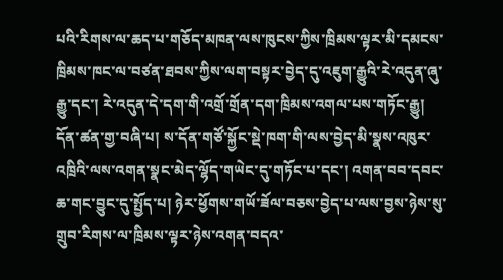པའི་རིགས་ལ་ཆད་པ་གཅོད་མཁན་ལས་ཁུངས་ཀྱིས་ཁྲིམས་ལྟར་མི་དམངས་ཁྲིམས་ཁང་ལ་བཙན་ཐབས་ཀྱིས་ལག་བསྟར་བྱེད་དུ་འཇུག་རྒྱུའི་རེ་འདུན་ཞུ་རྒྱུ་དང་། རེ་འདུན་དེ་དག་གི་འགྲོ་གྲོན་དག་ཁྲིམས་འགལ་པས་གཏོང་རྒྱུ།
དོན་ཚན་གྱ་བཞི་པ། ས་དོན་གཙོ་སྐྱོང་སྡེ་ཁག་གི་ལས་བྱེད་མི་སྣས་འཁུར་འཁྲིའི་ལས་འགན་སྣང་མེད་ལྷོད་གཡེང་དུ་གཏོང་པ་དང་། འགན་བབ་དབང་ཆ་གང་བྱུང་དུ་སྤྱོད་པ། ཉེར་ཕྱོགས་གཡོ་ཟོལ་བཅས་བྱེད་པ་ལས་བྱས་ཉེས་སུ་གྲུབ་རིགས་ལ་ཁྲིམས་ལྟར་ཉེས་འགན་བདའ་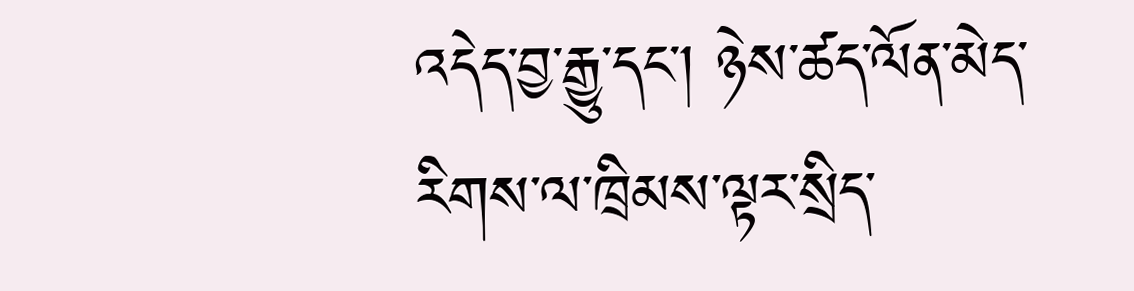འདེད་བྱ་རྒྱུ་དང་། ཉེས་ཚད་ལོན་མེད་རིགས་ལ་ཁྲིམས་ལྟར་སྲིད་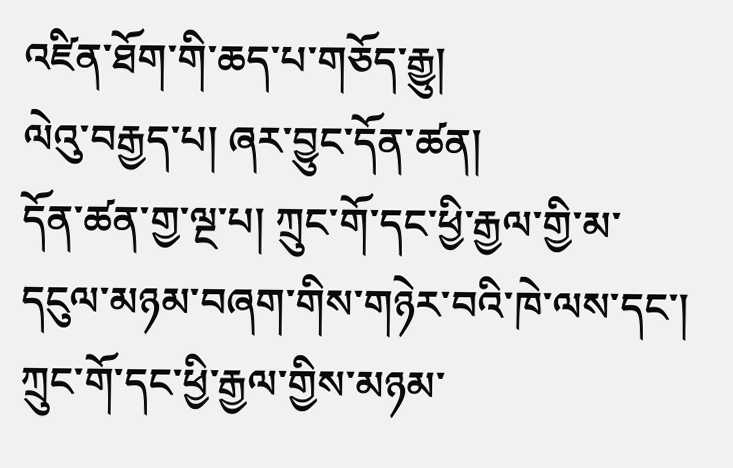འཛིན་ཐོག་གི་ཆད་པ་གཅོད་རྒྱུ།
ལེའུ་བརྒྱད་པ། ཞར་བྱུང་དོན་ཚན།
དོན་ཚན་གྱ་ལྔ་པ། ཀྲུང་གོ་དང་ཕྱི་རྒྱལ་གྱི་མ་དངུལ་མཉམ་བཞག་གིས་གཉེར་བའི་ཁེ་ལས་དང་། ཀྲུང་གོ་དང་ཕྱི་རྒྱལ་གྱིས་མཉམ་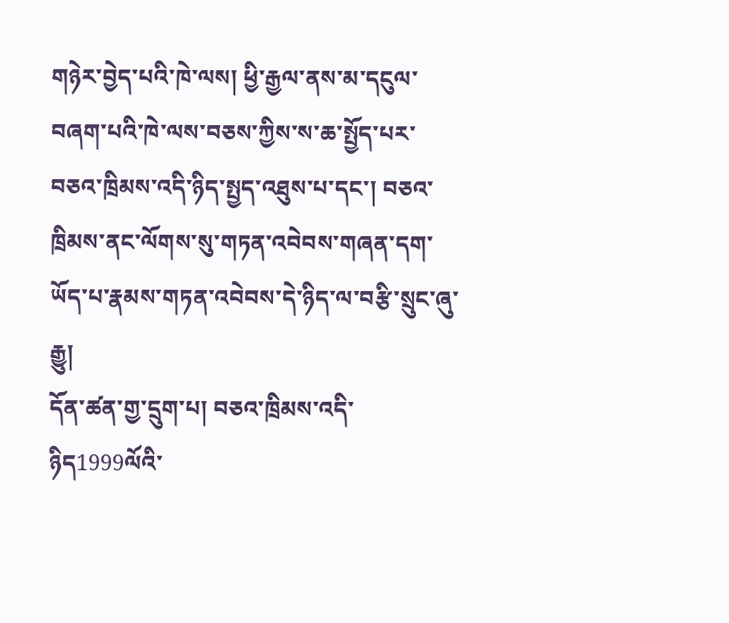གཉེར་བྱེད་པའི་ཁེ་ལས། ཕྱི་རྒྱལ་ནས་མ་དངུལ་བཞག་པའི་ཁེ་ལས་བཅས་ཀྱིས་ས་ཆ་སྤྱོད་པར་བཅའ་ཁྲིམས་འདི་ཉིད་སྤྱད་འཐུས་པ་དང་། བཅའ་ཁྲིམས་ནང་ལོགས་སུ་གཏན་འབེབས་གཞན་དག་ཡོད་པ་རྣམས་གཏན་འབེབས་དེ་ཉིད་ལ་བརྩི་སྲུང་ཞུ་རྒྱུ།
དོན་ཚན་གྱ་དྲུག་པ། བཅའ་ཁྲིམས་འདི་ཉིད1999ལོའི་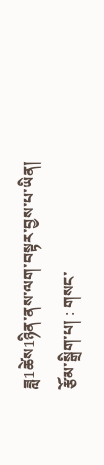ཟླ1ཚེས1ཉིན་ནས་ལག་བསྟར་བྱས་པ་ཡིན།
རྩོམ་སྒྲིག་པ། : གསང་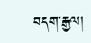བདག་རྒྱལ།